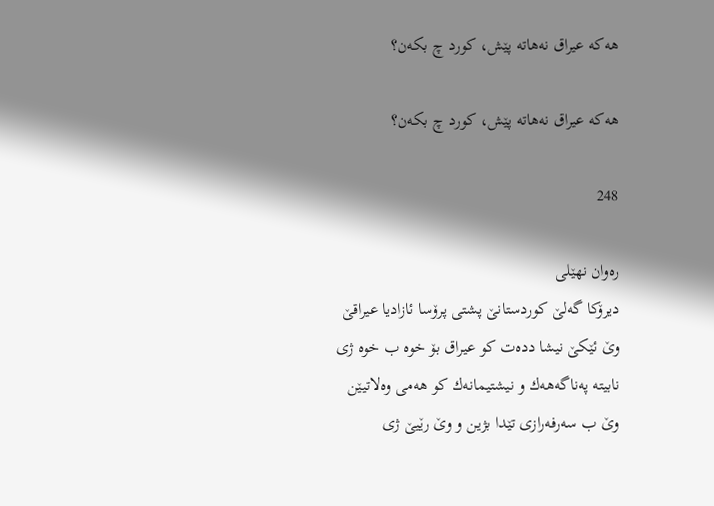هه‌كه‌ عیراق نه‌هاته‌ پێش، كورد چ بكه‌ن؟

هه‌كه‌ عیراق نه‌هاته‌ پێش، كورد چ بكه‌ن؟

248

ره‌وان نهێلى
دیرۆكا گه‌لێ كوردستانێ پشتى پرۆسا ئازادیا عیراقێ وێ ئێكێ نیشا دده‌ت كو عیراق بۆ خوه‌ ب خوه‌ ژى نابیته‌ په‌ناگه‌هه‌ك و نیشتیمانه‌ك كو هه‌می وه‌لاتیێن وێ ب سه‌رفه‌رازى تێدا بژین و وێ رێیێ ژى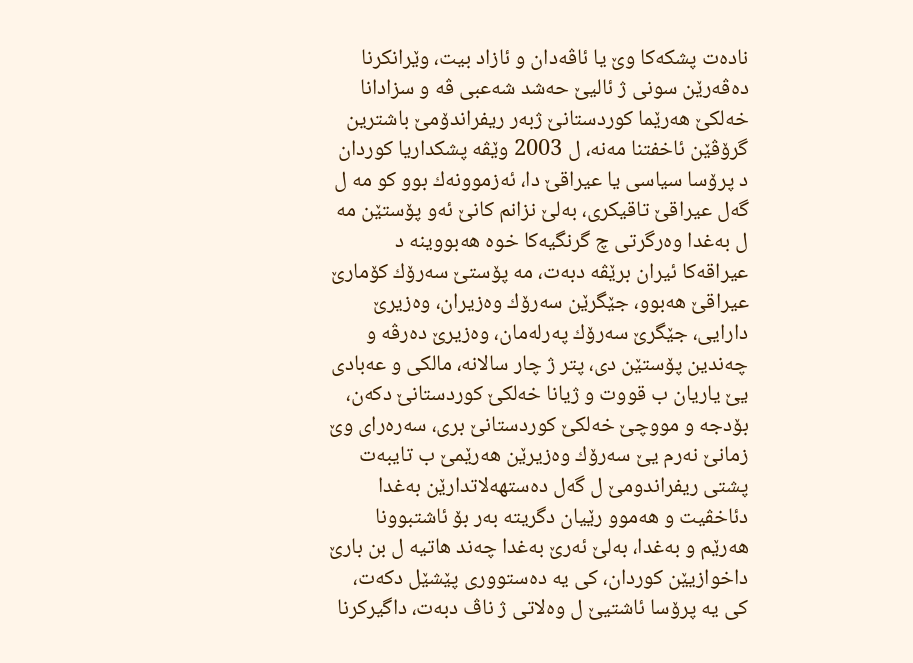ناده‌ت پشكه‌كا وێ یا ئاڤه‌دان و ئازاد بیت، وێرانكرنا ده‌ڤه‌رێن سونى ژ ئالیێ حه‌شد شه‌عبى ڤه‌ و سزادانا خه‌لكێ هه‌رێما كوردستانێ ژبه‌ر ریفراندۆمێ باشترین گرۆڤێن ئاخفتنا مه‌نه‌، ل 2003 وێڤه‌ پشكداریا كوردان د پرۆسا سیاسى یا عیراقێ دا، ئه‌زموونه‌ك بوو كو مه‌ ل گه‌ل عیراقێ تاقیكرى، به‌لێ نزانم كانێ ئه‌و پۆستێن مه‌ ل به‌غدا وه‌رگرتى چ گرنگیه‌كا خوه‌ هه‌بووینه‌ د عیراقه‌كا ئیران برێڤه‌ دبه‌ت، مه‌ پۆستێ سه‌رۆك كۆمارێ عیراقێ هه‌بوو، جێگرێن سه‌رۆك وه‌زیران، وه‌زیرێ دارایى، جێگرێ سه‌رۆك په‌رله‌مان، وه‌زیرێ ده‌رڤه‌ و چه‌ندین پۆستێن دى، پتر ژ چار سالانه‌، مالكى و عه‌بادى یێ یاریان ب قووت و ژیانا خه‌لكێ كوردستانێ دكه‌ن، بۆدجه‌ و مووچێ خه‌لكێ كوردستانێ برى، سه‌ره‌راى وێ زمانێ نه‌رم یێ سه‌رۆك وه‌زیرێن هه‌رێمێ ب تایبه‌ت پشتى ریفراندومێ ل گه‌ل ده‌ستهه‌لاتدارێن به‌غدا دئاخڤیت و هه‌موو رێیان دگریته‌ به‌ر بۆ ئاشتبوونا هه‌رێم و به‌غدا، به‌لێ ئه‌رێ به‌غدا چه‌ند هاتیه‌ ل بن بارێ داخوازیێن كوردان، كى یه‌ ده‌ستوورى پێشێل دكه‌ت، كى یه‌ پرۆسا ئاشتیێ ل وه‌لاتى ژ ناڤ دبه‌ت، داگیركرنا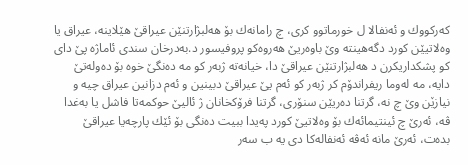كه‌ركووك و ئه‌نفالا ل خورماتوو كرى، چ رامانه‌ك بۆ هه‌لبژارتنێن عیراقێ هێلاینه‌، عیراق یا وه‌لاتیێن كورد دگه‌هینته‌ وێ باوه‌ریێ هه‌روه‌كو پروفیسور د.به‌درخان سندى ئاماژه‌ پێ داى كو پشكداریكرن د هه‌لبژارتنێن عیراقێ دا، خیانه‌ته‌ ژبه‌ر كو مه‌ ده‌نگێ خوه‌ بۆ ده‌وله‌تێ دایه‌، مه‌ له‌وما ریفراندۆم كر ژبه‌ر كو ئه‌م یێ عیراقێ دبینین و ئه‌م دزانین عیراق چیه‌ و نیازێن وێ چ نه‌، گرتنا ده‌ریێن سنۆرى، گرتنا فرۆكخانان ژ ئالیێ حوكمه‌تا فاشل یا به‌غدا ڤه‌، ئه‌رێ چ ئینتیمائه‌ك بۆ وه‌لاتیێ كورد په‌یدا ببیت ده‌نگى بۆ ئێك پارچه‌یا عیراقێ بده‌ت، ئه‌رێ مانه‌ ئه‌ڤه‌ ئه‌نفاله‌كا دى یه‌ ب سه‌ر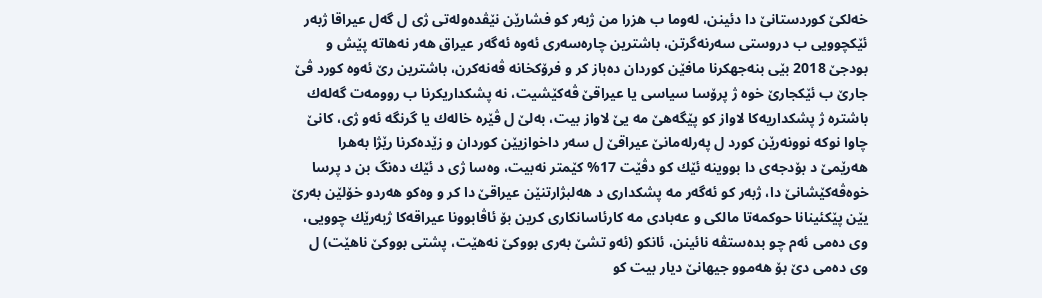خه‌لكێ كوردستانێ دا دئینن، له‌وما ب هزرا من ژبه‌ر كو فشارێن نێڤده‌وله‌تى ژى ل گه‌ل عیراقا ژبه‌ر ئێكچوویى ب دروستى سه‌رنه‌گرتن، باشترین چاره‌سه‌رى ئه‌وه‌ ئه‌گه‌ر عیراق هه‌ر نه‌هاته‌ پێش و بودجێ 2018 بێى بنه‌جهكرنا مافێن كوردان ده‌باز كر و فرۆكخانه‌ ڤه‌نه‌كرن، باشترین رێ ئه‌وه‌ كورد ڤێ جارێ ب ئێكجارێ خوه‌ ژ پرۆسا سیاسى یا عیراقێ ڤه‌كێشیت، نه‌ پشكداریكرنا ب روومه‌ت گه‌له‌ك باشتره‌ ژ پشكداریه‌كا لاواز كو پێگه‌هێ مه‌ یێ لاواز بیت، به‌لێ ل ڤێره‌ خاله‌ك یا گرنگه‌ ئه‌و ژى، كانێ چاوا نوكه‌ نوونه‌رێن كورد ل په‌رله‌مانێ عیراقێ ل سه‌ر داخوازیێن كوردان و زێده‌كرنا رێژا به‌هرا هه‌رێمێ د بۆدجه‌ى دا بووینه‌ ئێك كو دڤێت 17% كێمتر نه‌بیت، وه‌سا ژى د ئێك ده‌نگ بن د پرسا خوه‌ڤه‌كێشانێ دا، ژبه‌ر كو ئه‌گه‌ر مه‌ پشكدارى د هه‌لبژارتنێن عیراقێ دا كر و وه‌كو هه‌ردو خۆلێن به‌رێ یێن پێكئینانا حوكمه‌تا مالكى و عه‌بادى مه‌ كارئاسانكارى كرین بۆ ئاڤابوونا عیراقه‌كا ژبه‌رێك چوویى، وى ده‌مى ئه‌م چو بده‌ستڤه‌ نائینن، ئانكو (ئه‌و تشێ به‌رى بووكێ نه‌هێت، پشتى بووكێ ناهێت) ل وى ده‌مى دێ بۆ هه‌موو جیهانێ دیار بیت كو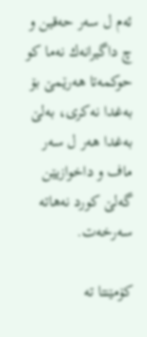ئه‌م ل سه‌ر حه‌قین و چ داگیرانه‌ك نه‌ما كو حوكمه‌تا هه‌رێمێ بۆ به‌غدا نه‌كرى، به‌لێ به‌غدا هه‌ر ل سه‌ر ماف و داخوازیێن گه‌لێ كورد نه‌هاته‌ سه‌رخه‌ت.

کۆمێنتا تە